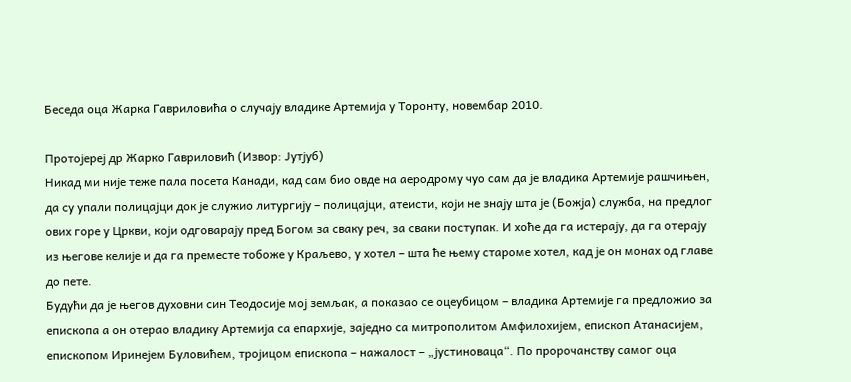Беседа оца Жарка Гавриловића о случају владике Артемија у Торонту, новембар 2010.

Протојереј др Жарко Гавриловић (Извор: Јутјуб)
Никад ми није теже пала посета Канади, кад сам био овде на аеродрому чуо сам да је владика Артемије рашчињен, да су упали полицајци док је служио литургију – полицајци, атеисти, који не знају шта је (Божја) служба, на предлог ових горе у Цркви, који одговарају пред Богом за сваку реч, за сваки поступак. И хоће да га истерају, да га отерају из његове келије и да га преместе тобоже у Краљево, у хотел – шта ће њему староме хотел, кад је он монах од главе до пете.
Будући да је његов духовни син Теодосије мој земљак, а показао се оцеубицом – владика Артемије га предложио за епископа а он отерао владику Артемија са епархије, заједно са митрополитом Амфилохијем, епископ Атанасијем, епископом Иринејем Буловићем, тројицом епископа – нажалост – „јустиноваца“. По пророчанству самог оца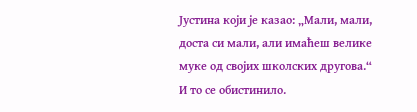Јустина који је казао: „Мали, мали, доста си мали, али имаћеш велике муке од својих школских другова.“ И то се обистинило.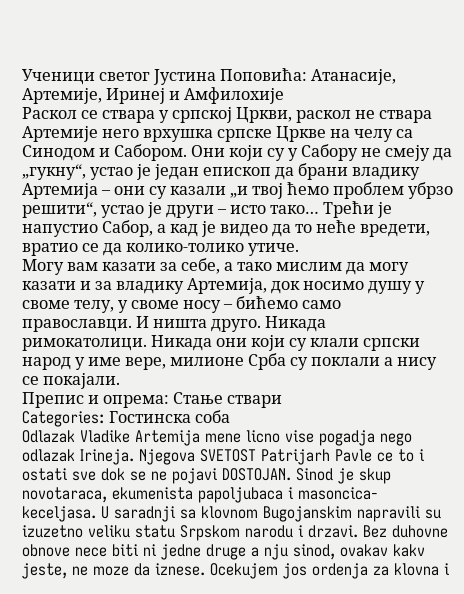Ученици светог Јустина Поповића: Атанасије, Артемије, Иринеј и Амфилохије
Раскол се ствара у српској Цркви, раскол не ствара Артемије него врхушка српске Цркве на челу са Синодом и Сабором. Они који су у Сабору не смеју да „гукну“, устао је један епископ да брани владику Артемија – они су казали „и твој ћемо проблем убрзо решити“, устао је други – исто тако… Трећи је напустио Сабор, а кад је видео да то неће вредети, вратио се да колико-толико утиче.
Могу вам казати за себе, а тако мислим да могу казати и за владику Артемија, док носимо душу у своме телу, у своме носу – бићемо само православци. И ништа друго. Никада римокатолици. Никада они који су клали српски народ у име вере, милионе Срба су поклали а нису се покајали.
Препис и опрема: Стање ствари
Categories: Гостинска соба
Odlazak Vladike Artemija mene licno vise pogadja nego odlazak Irineja. Njegova SVETOST Patrijarh Pavle ce to i ostati sve dok se ne pojavi DOSTOJAN. Sinod je skup novotaraca, ekumenista papoljubaca i masoncica- keceljasa. U saradnji sa klovnom Bugojanskim napravili su izuzetno veliku statu Srpskom narodu i drzavi. Bez duhovne obnove nece biti ni jedne druge a nju sinod, ovakav kakv jeste, ne moze da iznese. Ocekujem jos ordenja za klovna i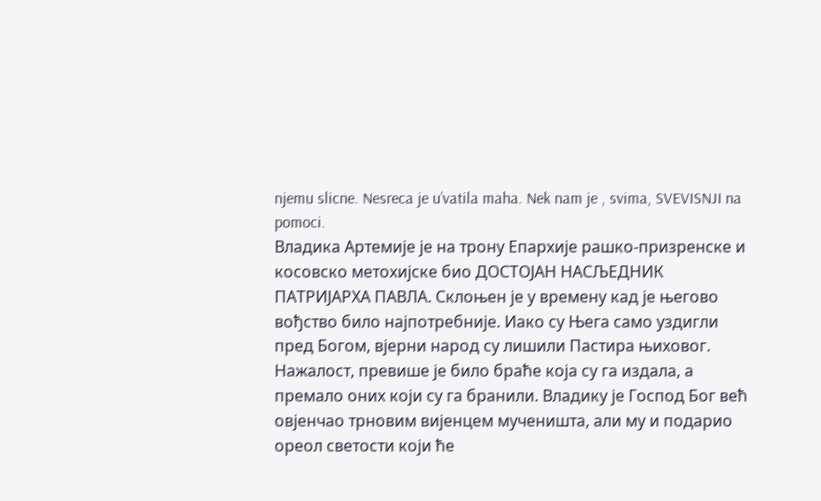njemu slicne. Nesreca je u’vatila maha. Nek nam je , svima, SVEVISNJI na pomoci.
Владика Артемије је на трону Епархије рашко-призренске и косовско метохијске био ДОСТОЈАН НАСЉЕДНИК ПАТРИЈАРХА ПАВЛА. Склоњен је у времену кад је његово вођство било најпотребније. Иако су Њега само уздигли пред Богом, вјерни народ су лишили Пастира њиховог.
Нажалост, превише је било браће која су га издала, а премало оних који су га бранили. Владику је Господ Бог већ овјенчао трновим вијенцем мученишта, али му и подарио ореол светости који ће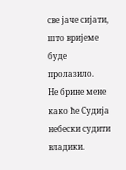све јаче сијати, што вријеме буде пролазило.
Не брине мене како ће Судија небески судити владики.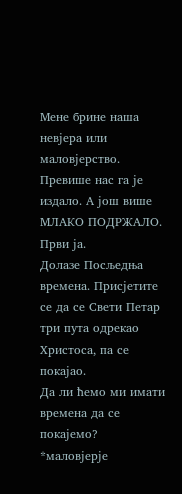Мене брине наша невјера или маловјерство. Превише нас га је издало. А још више МЛАКО ПОДРЖАЛО. Први ја.
Долазе Посљедња времена. Присјетите се да се Свети Петар три пута одрекао Христоса, па се покајао.
Да ли ћемо ми имати времена да се покајемо?
*маловјерје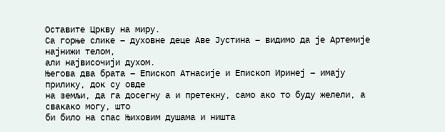Оставите Цркву на миру.
Са горње слике – духовне деце Аве Јустина – видимо да је Артемије најнижи телом,
али највисочији духом.
Његова два брата – Епископ Атнасије и Епископ Иринеј – имају прилику, док су овде
на земљи, да га досегну а и претекну, само ако то буду желели, а свакако могу, што
би било на спас Њиховим душама и ништа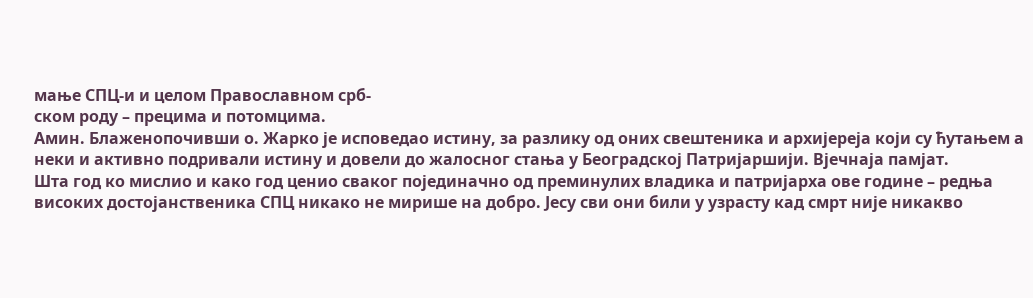мање СПЦ-и и целом Православном срб-
ском роду – прецима и потомцима.
Амин. Блаженопочивши о. Жарко је исповедао истину, за разлику од оних свештеника и архијереја који су ћутањем а неки и активно подривали истину и довели до жалосног стања у Београдској Патријаршији. Вјечнаја памјат.
Шта год ко мислио и како год ценио сваког појединачно од преминулих владика и патријарха ове године – редња високих достојанственика СПЦ никако не мирише на добро. Јесу сви они били у узрасту кад смрт није никакво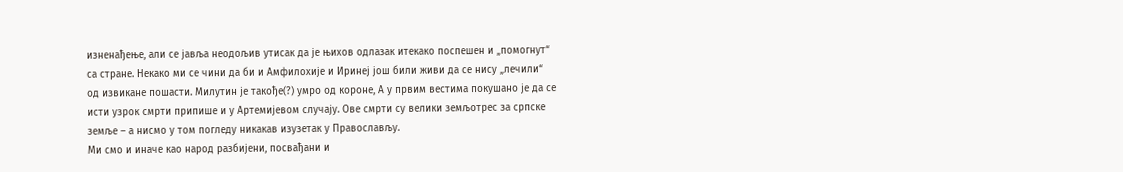изненађење, али се јавља неодољив утисак да је њихов одлазак итекако поспешен и „помогнут“ са стране. Некако ми се чини да би и Амфилохије и Иринеј још били живи да се нису „лечили“ од извикане пошасти. Милутин је такође(?) умро од короне, А у првим вестима покушано је да се исти узрок смрти припише и у Артемијевом случају. Ове смрти су велики земљотрес за српске земље – а нисмо у том погледу никакав изузетак у Православљу.
Ми смо и иначе као народ разбијени, посвађани и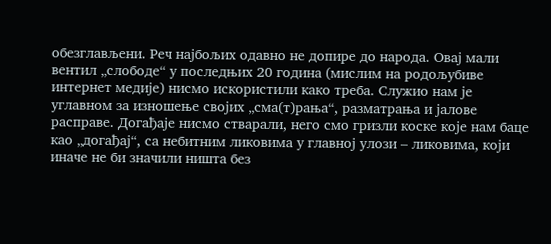обезглављени. Реч најбољих одавно не допире до народа. Овај мали вентил „слободе“ у последњих 20 година (мислим на родољубиве интернет медије) нисмо искористили како треба. Служио нам је углавном за изношење својих „сма(т)рања“, разматрања и јалове расправе. Догађаје нисмо стварали, него смо гризли коске које нам баце као „догађај“, са небитним ликовима у главној улози – ликовима, који иначе не би значили ништа без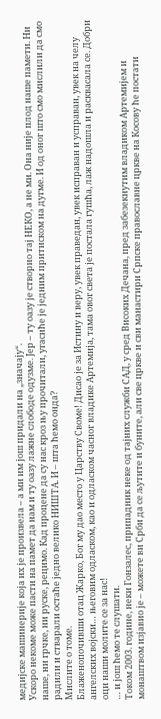медијске машинерије која их је произвела – а ми им још придали на „значају“.
Ускоро некоме може пасти на памет да нам и ту оазу лажне слободе одузме. Јер – ту оазу је створио тај НЕКО, а не ми. Она није плод наше памети. Ни наше, ни грчке, ни руске, рецимо. Кад процене да су нас кроз њу прочитали, угасиће је једним притиском на дугме. И од оног што смо мислили да смо радили и стварали остаће једно велико НИШТА. И – шта ћемо онда?
Мислите о томе.
Блаженопочивши отац Жарко, Бог му дао место у Царству Своме! Дисао је за Истину и веру, увек праведан, увек исправан и усправан, увек на челу ангелских војски… његовим одласком, као и одласком часног владике Артемија, тама овог света је постала гушћа, лаж надошла и расквасала се. Добри оци наши молите се за нас!
… и још ћемо те слушати.
Током 2003. године, неки Гонзалес, припадник неке од тајних служби САД, у сред Високих Дечана, пред забезекнутим владиком Артемијем и монаштвом изјавио је – можете ви Срби да се љутите и буните, али све цркве и сви манастири Српске православне цркве на Косову ће постати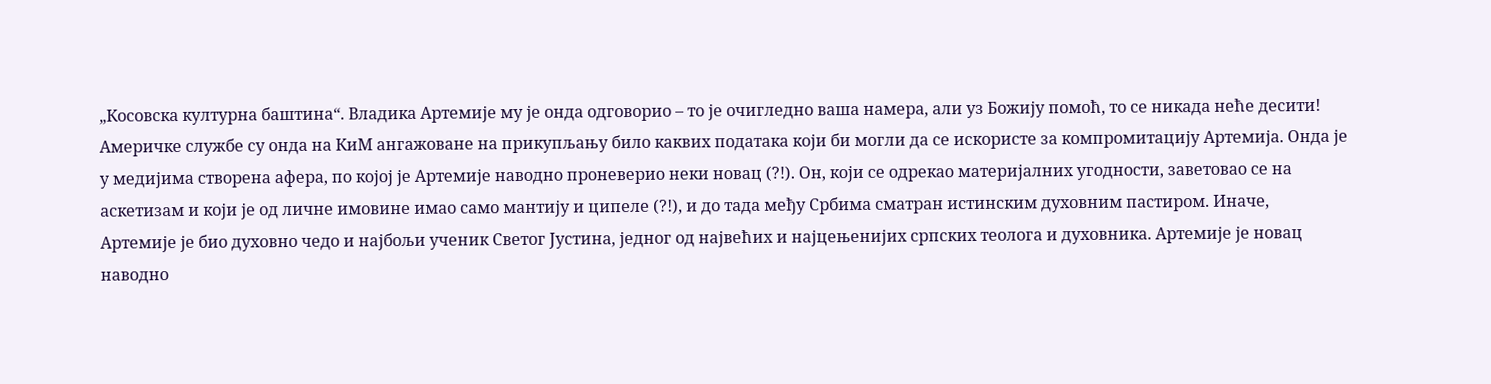„Косовска културна баштина“. Владика Артемије му је онда одговорио – то је очигледно ваша намера, али уз Божију помоћ, то се никада неће десити!
Америчке службе су онда на КиМ ангажоване на прикупљању било каквих података који би могли да се искористе за компромитацију Артемија. Онда је у медијима створена афера, по којој је Артемије наводно проневерио неки новац (?!). Он, који се одрекао материјалних угодности, заветовао се на аскетизам и који је од личне имовине имао само мантију и ципеле (?!), и до тада међу Србима сматран истинским духовним пастиром. Иначе, Артемије је био духовно чедо и најбољи ученик Светог Јустина, једног од највећих и најцењенијих српских теолога и духовника. Артемије је новац наводно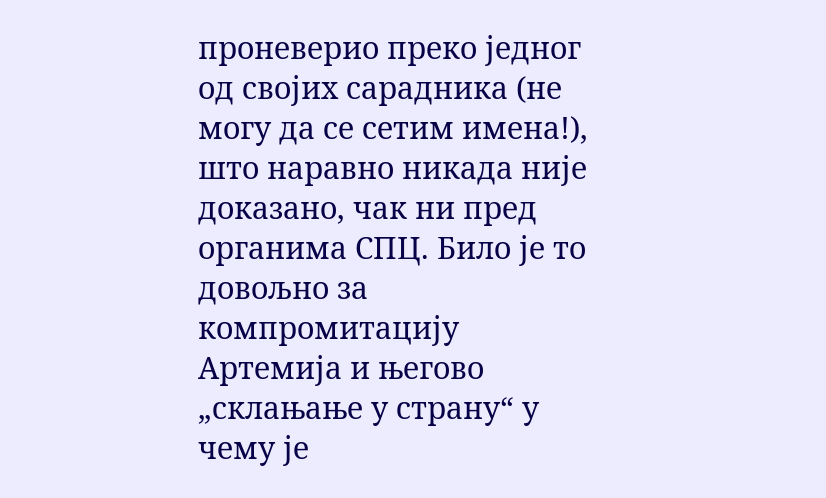проневерио преко једног од својих сарадника (не могу да се сетим имена!), што наравно никада није доказано, чак ни пред органима СПЦ. Било је то довољно за компромитацију Артемија и његово „склањање у страну“ у чему је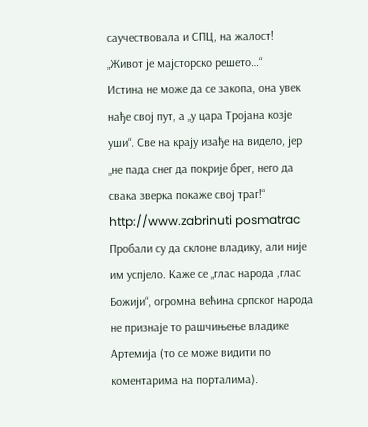саучествовала и СПЦ, на жалост!
„Живот је мајсторско решето…“
Истина не може да се закопа, она увек нађе свој пут, а „у цара Тројана козје уши“. Све на крају изађе на видело, јер „не пада снег да покрије брег, него да свака зверка покаже свој траг!“
http://www.zabrinuti posmatrac
Пробали су да склоне владику, али није им успјело. Каже се „глас народа ,глас Божији“, огромна већина српског народа не признаје то рашчињење владике Артемија (то се може видити по коментарима на порталима).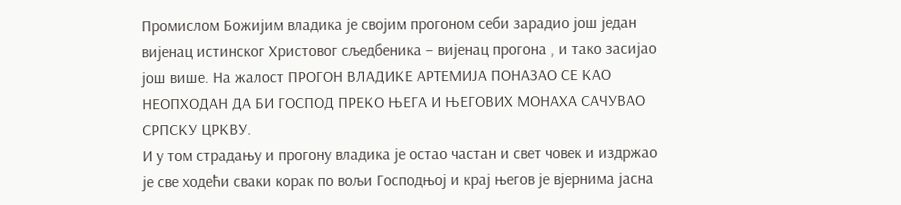Промислом Божијим владика је својим прогоном себи зарадио још један вијенац истинског Христовог сљедбеника – вијенац прогона , и тако засијао још више. На жалост ПРОГОН ВЛАДИКЕ АРТЕМИЈА ПОНАЗАО СЕ КАО НЕОПХОДАН ДА БИ ГОСПОД ПРЕКО ЊЕГА И ЊЕГОВИХ МОНАХА САЧУВАО СРПСКУ ЦРКВУ.
И у том страдању и прогону владика је остао частан и свет човек и издржао је све ходећи сваки корак по вољи Господњој и крај његов је вјернима јасна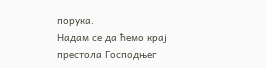порука.
Надам се да ћемо крај престола Господњег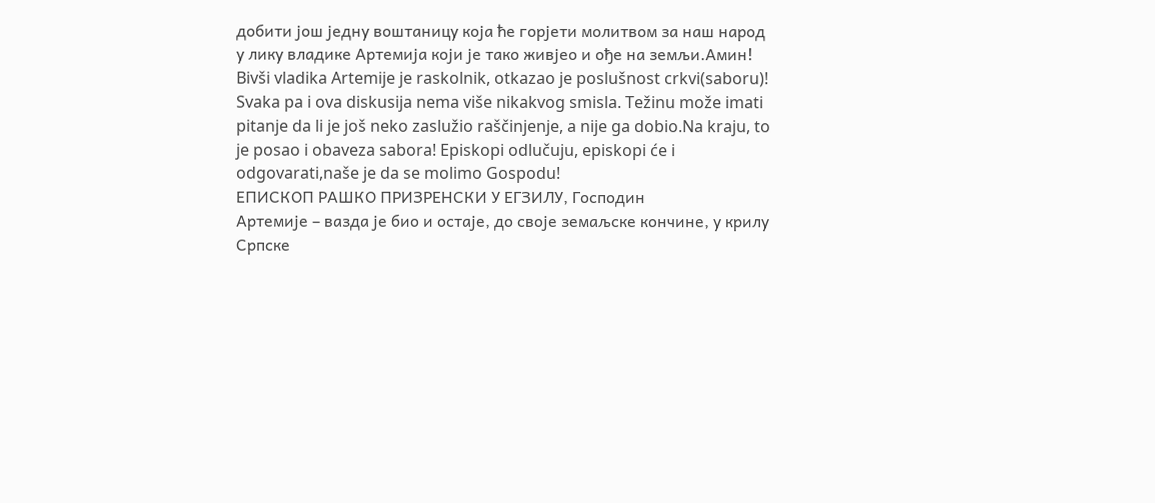добити још једну воштаницу која ће горјети молитвом за наш народ у лику владике Артемија који је тако живјео и ође на земљи.Амин!
Bivši vladika Artemije je raskolnik, otkazao je poslušnost crkvi(saboru)!
Svaka pa i ova diskusija nema više nikakvog smisla. Težinu može imati pitanje da li je još neko zaslužio raščinjenje, a nije ga dobio.Na kraju, to je posao i obaveza sabora! Episkopi odlučuju, episkopi će i odgovarati,naše je da se molimo Gospodu!
ЕПИСКОП РАШКО ПРИЗРЕНСКИ У ЕГЗИЛУ, Господин
Артемије – вазда је био и остаје, до своје земаљске кончине, у крилу
Српске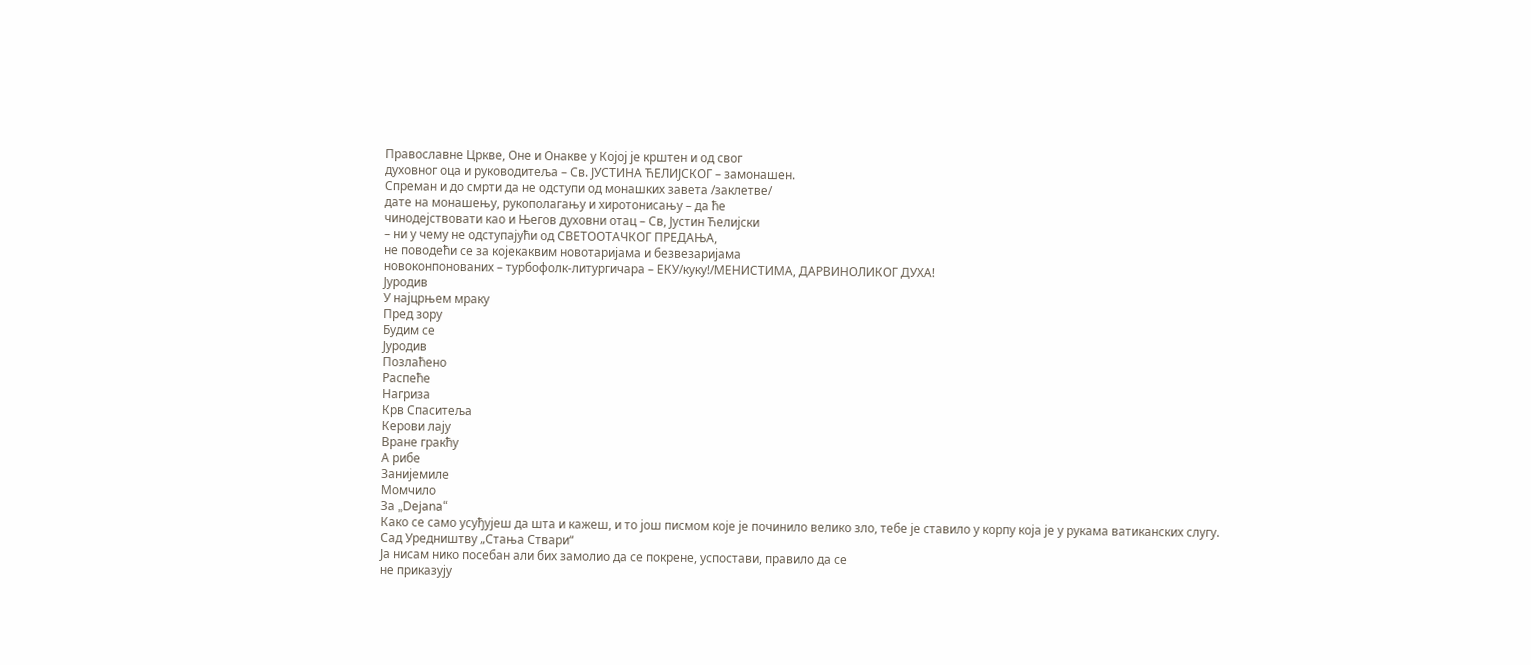Православне Цркве, Оне и Онакве у Којој је крштен и од свог
духовног оца и руководитеља – Св. ЈУСТИНА ЋЕЛИЈСКОГ – замонашен.
Спреман и до смрти да не одступи од монашких завета /заклетве/
дате на монашењу, рукополагању и хиротонисању – да ће
чинодејствовати као и Његов духовни отац – Св, Јустин Ћелијски
– ни у чему не одступајући од СВЕТООТАЧКОГ ПРЕДАЊА,
не поводећи се за којeкаквим новотаријама и безвезаријама
новоконпонованих – турбофолк-литургичара – ЕКУ/куку!/МЕНИСТИМА, ДАРВИНОЛИКОГ ДУХА!
Јуродив
У најцрњем мраку
Пред зору
Будим се
Јуродив
Позлаћено
Распеће
Нагриза
Крв Спаситеља
Керови лају
Вране гракћу
А рибе
Занијемиле
Момчило
За „Dejana“
Како се само усуђујеш да шта и кажеш, и то још писмом које је починило велико зло, тебе је ставило у корпу која је у рукама ватиканских слугу.
Сад Уредништву „Стања Ствари“
Ја нисам нико посебан али бих замолио да се покрене, успостави, правило да се
не приказују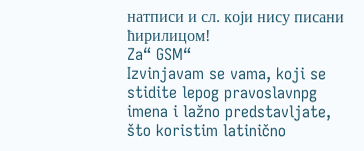натписи и сл. који нису писани ћирилицом!
Za“ GSM“
Izvinjavam se vama, koji se stidite lepog pravoslavnpg imena i lažno predstavljate, što koristim latinično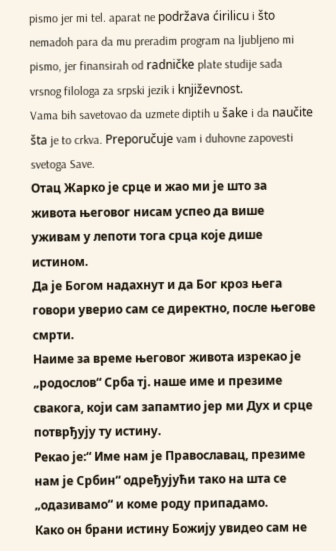pismo jer mi tel. aparat ne podržava ćirilicu i što nemadoh para da mu preradim program na ljubljeno mi pismo, jer finansirah od radničke plate studije sada vrsnog filologa za srpski jezik i književnost.
Vama bih savetovao da uzmete diptih u šake i da naučite šta je to crkva. Preporučuje vam i duhovne zapovesti svetoga Save.
Отац Жарко је срце и жао ми је што за живота његовог нисам успео да више уживам у лепоти тога срца које дише истином.
Да је Богом надахнут и да Бог кроз њега говори уверио сам се директно, после његове смрти.
Наиме за време његовог живота изрекао је „родослов“ Срба тј. наше име и презиме свакога, који сам запамтио јер ми Дух и срце потврђују ту истину.
Рекао је:“ Име нам је Православац, презиме нам је Србин“ одређујући тако на шта се „одазивамо“ и коме роду припадамо.
Како он брани истину Божију увидео сам не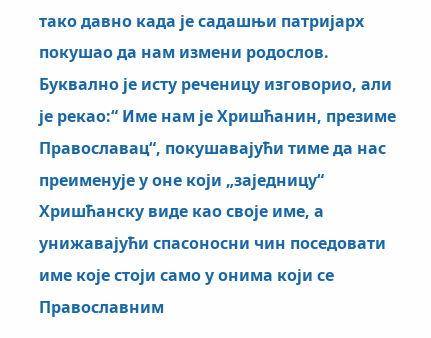тако давно када је садашњи патријарх покушао да нам измени родослов.
Буквално је исту реченицу изговорио, али је рекао:“ Име нам је Хришћанин, презиме Православац“, покушавајући тиме да нас преименује у оне који „заједницу“ Хришћанску виде као своје име, а унижавајући спасоносни чин поседовати име које стоји само у онима који се Православним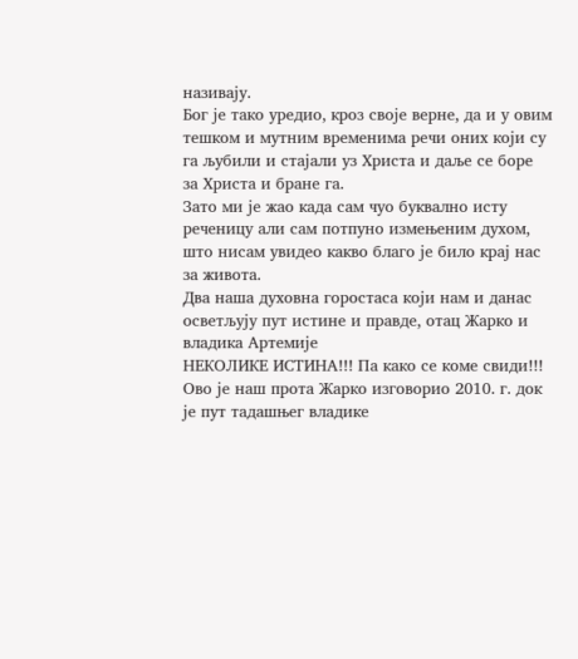називају.
Бог је тако уредио, кроз своје верне, да и у овим тешком и мутним временима речи оних који су га љубили и стајали уз Христа и даље се боре за Христа и бране га.
Зато ми је жао када сам чуо буквално исту реченицу али сам потпуно измењеним духом, што нисам увидео какво благо је било крај нас за живота.
Два наша духовна горостаса који нам и данас осветљују пут истине и правде, отац Жарко и владика Артемије
НЕКОЛИКЕ ИСТИНА!!! Па како се коме свиди!!!
Ово је наш прота Жарко изговорио 2010. г. док је пут тадашњег владике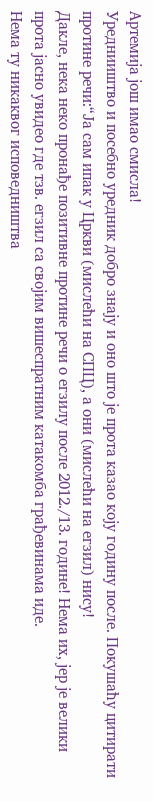Артемија још имао смисла!
Уреднииштво и посебно уредник добро знају и оно што је прота казао коју годину после. Покушаћу цитирати протине речи:“Ја сам ипак у Цркви (мислећи на СПЦ), а они (мислећи на егзил) нису!
Дакле, нека неко пронађе позитивне протине речи о егзилу после 2012./13. године! Нема их, јер је велики прота јасно увидео где тзв. егзил са својим вишеспратним катакомба грађевинама иде.
Нема ту никаквог исповедништва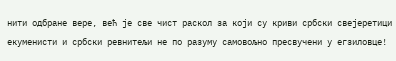нити одбране вере, већ је све чист раскол за који су криви србски свејеретици екуменисти и србски ревнитељи не по разуму самовољно пресвучени у егзиловце!